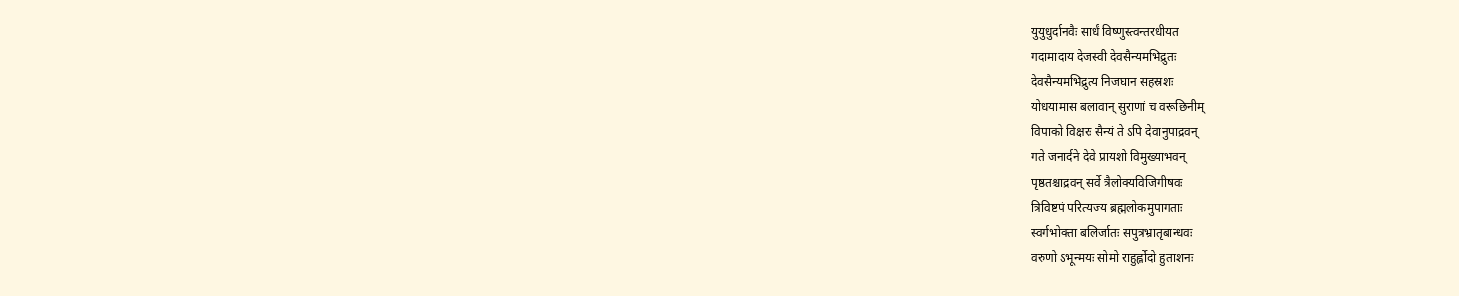युयुधुर्दानवैः सार्धं विष्णुस्त्वन्तरधीयत
गदामादाय देजस्वी देवसैन्यमभिद्रुतः
देवसैन्यमभिद्रुत्य निजघान सहस्रशः
योधयामास बलावान् सुराणां च वरूछिनीम्
विपाको विक्षरः सैन्यं ते ऽपि देवानुपाद्रवन्
गते जनार्दने देवे प्रायशो विमुख्याभवन्
पृष्ठतश्चाद्रवन् सर्वे त्रैलोक्यविजिगीषवः
त्रिविष्टपं परित्यज्य ब्रह्मलोकमुपागताः
स्वर्गभोक्ता बलिर्जातः सपुत्रभ्रातृबान्धवः
वरुणो ऽभून्मयः सोमो राहुर्ह्लोदो हुताशनः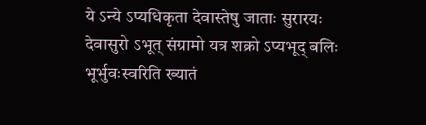ये ऽन्ये ऽप्यधिकृता देवास्तेषु जाताः सुरारयः
देवासुरो ऽभूत् संग्रामो यत्र शक्रो ऽप्यभूद् बलिः
भूर्भुवःस्वरिति ख्यातं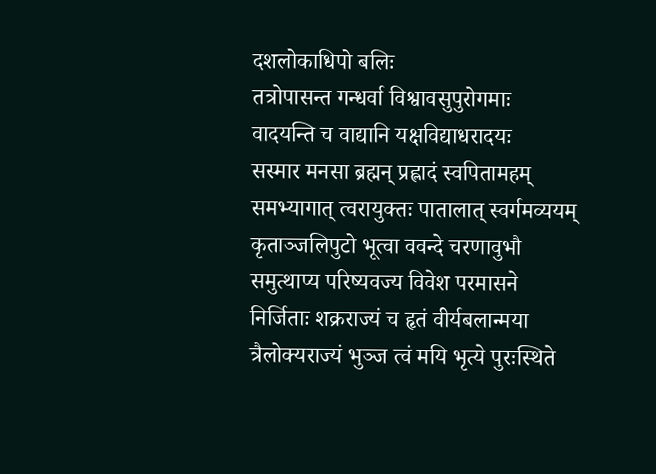दशलोकाधिपो बलिः
तत्रोपासन्त गन्धर्वा विश्वावसुपुरोगमाः
वादयन्ति च वाद्यानि यक्षविद्याधरादयः
सस्मार मनसा ब्रह्मन् प्रह्लादं स्वपितामहम्
समभ्यागात् त्वरायुक्तः पातालात् स्वर्गमव्ययम्
कृताञ्जलिपुटो भूत्वा ववन्दे चरणावुभौ
समुत्थाप्य परिष्यवज्य विवेश परमासने
निर्जिताः शक्रराज्यं च हृतं वीर्यबलान्मया
त्रैलोक्यराज्यं भुञ्ज त्वं मयि भृत्ये पुरःस्थिते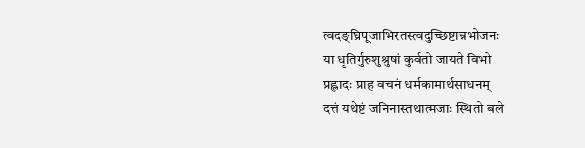त्वदङ्घ्रिपूजाभिरतस्त्वदुच्छिष्टान्नभोजनः
या धृतिर्गुरुशुश्रुषां कुर्वतो जायते विभो
प्रह्लादः प्राह वचनं धर्मकामार्थसाधनम्
दत्तं यथेष्टं जनिनास्तथात्मजाः स्थितो बले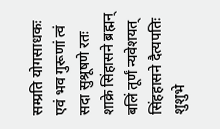सम्प्रति योगसाधकः
एवं भव गुरूणां त्वं सदा सुश्रूषणे रतः
शाक्रे सिंहासने ब्रह्मन् बलिं तूर्णं न्यवेशयत्
सिंहहासने दैत्यपतिः शुशुभे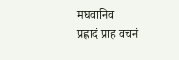मघवानिव
प्रह्लादं प्राह वचनं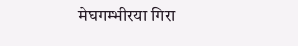मेघगम्भीरया गिरा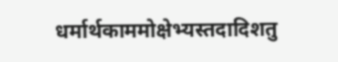धर्मार्थकाममोक्षेभ्यस्तदादिशतु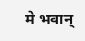मे भवान्